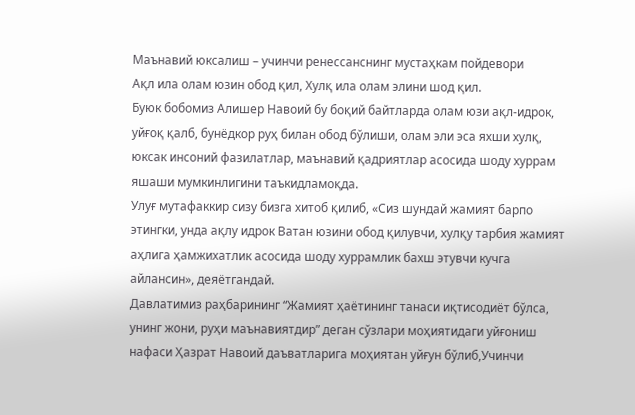Маънавий юксалиш – учинчи рeнeссанснинг мустаҳкам пойдeвори
Ақл ила олам юзин обод қил, Хулқ ила олам элини шод қил.
Буюк бобомиз Алишер Навоий бу боқий байтларда олам юзи ақл-идрок, уйғоқ қалб, бунёдкор руҳ билан обод бўлиши, олам эли эса яхши хулқ, юксак инсоний фазилатлар, маънавий қадриятлар асосида шоду хуррам яшаши мумкинлигини таъкидламоқда.
Улуғ мутафаккир сизу бизга хитоб қилиб, «Сиз шундай жамият барпо этингки, унда ақлу идрок Ватан юзини обод қилувчи, хулқу тарбия жамият аҳлига ҳамжихатлик асосида шоду хуррамлик бахш этувчи кучга айлансин», деяётгандай.
Давлатимиз раҳбарининг “Жамият ҳаётининг танаси иқтисодиёт бўлса, унинг жони, руҳи маънавиятдир” деган сўзлари моҳиятидаги уйғониш нафаси Ҳазрат Навоий даъватларига моҳиятан уйғун бўлиб,Учинчи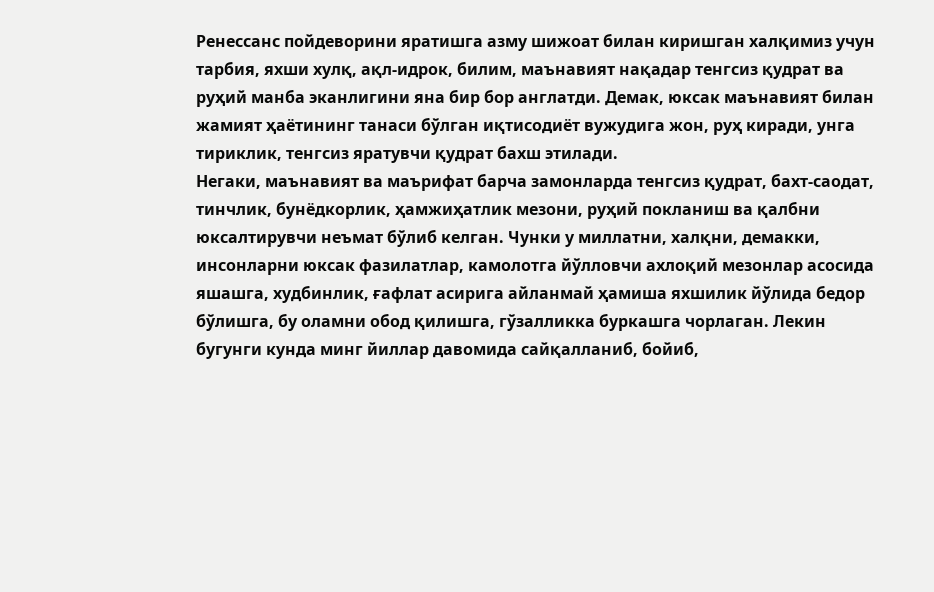Ренессанс пойдеворини яратишга азму шижоат билан киришган халқимиз учун тарбия, яхши хулқ, ақл-идрок, билим, маънавият нақадар тенгсиз қудрат ва руҳий манба эканлигини яна бир бор англатди. Демак, юксак маънавият билан жамият ҳаётининг танаси бўлган иқтисодиёт вужудига жон, руҳ киради, унга тириклик, тенгсиз яратувчи қудрат бахш этилади.
Негаки, маънавият ва маърифат барча замонларда тенгсиз қудрат, бахт-саодат, тинчлик, бунёдкорлик, ҳамжиҳатлик мезони, руҳий покланиш ва қалбни юксалтирувчи неъмат бўлиб келган. Чунки у миллатни, халқни, демакки, инсонларни юксак фазилатлар, камолотга йўлловчи ахлоқий мезонлар асосида яшашга, худбинлик, ғафлат асирига айланмай ҳамиша яхшилик йўлида бедор бўлишга, бу оламни обод қилишга, гўзалликка буркашга чорлаган. Лекин бугунги кунда минг йиллар давомида сайқалланиб, бойиб,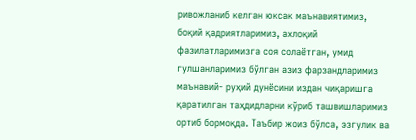ривожланиб келган юксак маънавиятимиз, боқий қадриятларимиз, ахлоқий фазилатларимизга соя солаётган, умид гулшанларимиз бўлган азиз фарзандларимиз маънавий- руҳий дунёсини издан чиқаришга қаратилган таҳдидларни кўриб ташвишларимиз ортиб бормоқда. Таъбир жоиз бўлса, эзгулик ва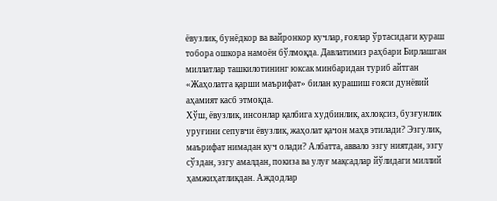ёвузлик, бунёдкор ва вайронкор кучлар, ғоялар ўртасидаги кураш тобора ошкора намоён бўлмоқда. Давлатимиз раҳбари Бирлашган миллатлар ташкилотининг юксак минбаридан туриб айтган «Жаҳолатга қарши маърифат» билан курашиш ғояси дунёвий аҳамият касб этмоқда.
Хўш, ёвузлик, инсонлар қалбига худбинлик, ахлоқсиз, бузғунлик уруғини сепувчи ёвузлик, жаҳолат қачон маҳв этилади? Эзгулик, маърифат нимадан куч олади? Албатта, аввало эзгу ниятдан, эзгу сўздан, эзгу амалдан, покиза ва улуғ мақсадлар йўлидаги миллий ҳамжиҳатликдан. Аждодлар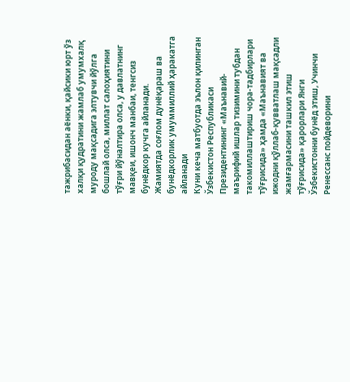тажрибасидан аёнки, қайсики юрт ўз халқи қудратини жамлаб умумхалқ муроду мақсадига элтувчи йўлга бошлай олса, миллат салоҳиятини тўғри йўналтира олса, у давлатнинг мавқеи, ишонч манбаи, тенгсиз бунёдкор кучга айланади.
Жамиятда соғлом дунёқараш ва бунёдкорлик умуммиллий ҳаракатга айланади
Куни кеча матбуотда эълон қилинган Ўзбекистон Республикаси Президентининг «Маънавий-маърифий ишлар тизимини тубдан такомиллаштириш чора-тадбирлари тўғрисида» ҳамда «Маънавият ва ижодни қўллаб-қувватлаш мақсадли жамғармасини ташкил этиш тўғрисида» қарорлари Янги Ўзбекистонни бунёд этиш, Учинчи Ренессанс пойдеворини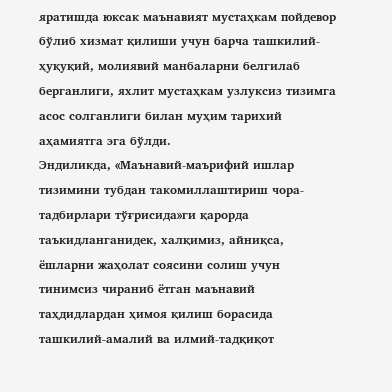яратишда юксак маънавият мустаҳкам пойдевор бўлиб хизмат қилиши учун барча ташкилий-ҳуқуқий, молиявий манбаларни белгилаб берганлиги, яхлит мустаҳкам узлуксиз тизимга асос солганлиги билан муҳим тарихий аҳамиятга эга бўлди.
Эндиликда, «Маънавий-маърифий ишлар тизимини тубдан такомиллаштириш чора-тадбирлари тўғрисида»ги қарорда таъкидланганидек, халқимиз, айниқса, ёшларни жаҳолат соясини солиш учун тинимсиз чираниб ётган маънавий таҳдидлардан ҳимоя қилиш борасида ташкилий-амалий ва илмий-тадқиқот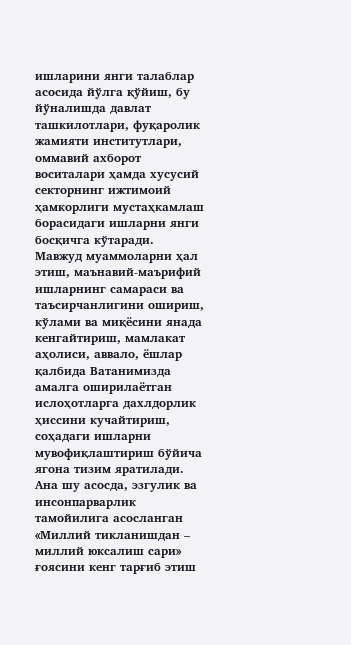ишларини янги талаблар асосида йўлга қўйиш, бу йўналишда давлат ташкилотлари, фуқаролик жамияти институтлари, оммавий ахборот воситалари ҳамда хусусий секторнинг ижтимоий ҳамкорлиги мустаҳкамлаш борасидаги ишларни янги босқичга кўтаради.
Мавжуд муаммоларни ҳал этиш, маънавий-маърифий ишларнинг самараси ва таъсирчанлигини ошириш, кўлами ва миқёсини янада кенгайтириш, мамлакат аҳолиси, аввало, ёшлар қалбида Ватанимизда амалга оширилаётган ислоҳотларга дахлдорлик ҳиссини кучайтириш, соҳадаги ишларни мувофиқлаштириш бўйича ягона тизим яратилади. Ана шу асосда, эзгулик ва инсонпарварлик тамойилига асосланган «Миллий тикланишдан – миллий юксалиш сари» ғоясини кенг тарғиб этиш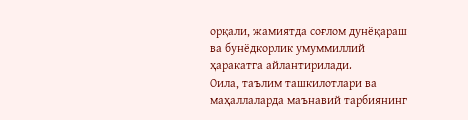орқали, жамиятда соғлом дунёқараш ва бунёдкорлик умуммиллий ҳаракатга айлантирилади.
Оила, таълим ташкилотлари ва маҳаллаларда маънавий тарбиянинг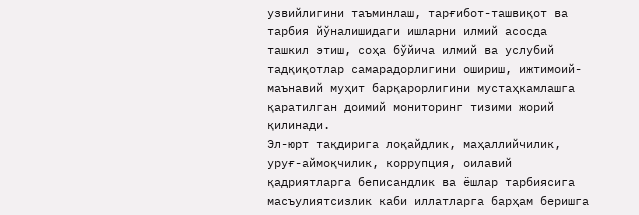узвийлигини таъминлаш, тарғибот-ташвиқот ва тарбия йўналишидаги ишларни илмий асосда ташкил этиш, соҳа бўйича илмий ва услубий тадқиқотлар самарадорлигини ошириш, ижтимоий-маънавий муҳит барқарорлигини мустаҳкамлашга қаратилган доимий мониторинг тизими жорий қилинади.
Эл-юрт тақдирига лоқайдлик, маҳаллийчилик, уруғ-аймоқчилик, коррупция, оилавий қадриятларга беписандлик ва ёшлар тарбиясига масъулиятсизлик каби иллатларга барҳам беришга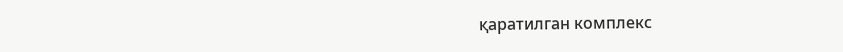қаратилган комплекс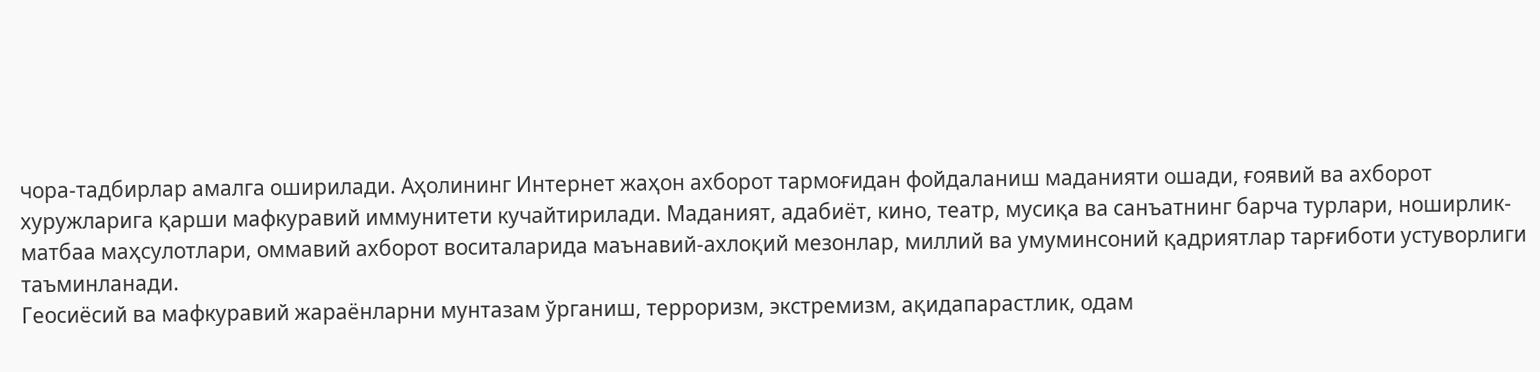чора-тадбирлар амалга оширилади. Аҳолининг Интернет жаҳон ахборот тармоғидан фойдаланиш маданияти ошади, ғоявий ва ахборот хуружларига қарши мафкуравий иммунитети кучайтирилади. Маданият, адабиёт, кино, театр, мусиқа ва санъатнинг барча турлари, ноширлик-матбаа маҳсулотлари, оммавий ахборот воситаларида маънавий-ахлоқий мезонлар, миллий ва умуминсоний қадриятлар тарғиботи устуворлиги таъминланади.
Геосиёсий ва мафкуравий жараёнларни мунтазам ўрганиш, терроризм, экстремизм, ақидапарастлик, одам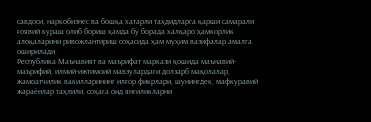савдоси, наркобизнес ва бошқа хатарли таҳдидларга қарши самарали ғоявий кураш олиб бориш ҳамда бу борада халқаро ҳамкорлик алоқаларини ривожлантириш соҳасида ҳам муҳим вазифалар амалга оширилади.
Республика Маънавият ва маърифат маркази қошида маънавий-маърифий, илмий-ижтимоий мавзулардаги долзарб мақолалар, жамоатчилик вакилларининг илғор фикрлари, шунингдек, мафкуравий жараёнлар таҳлили, соҳага оид янгиликларни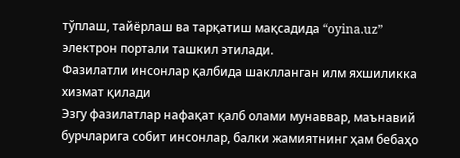тўплаш, тайёрлаш ва тарқатиш мақсадида “oyina.uz” электрон портали ташкил этилади.
Фазилатли инсонлар қалбида шаклланган илм яхшиликка хизмат қилади
Эзгу фазилатлар нафақат қалб олами мунаввар, маънавий бурчларига собит инсонлар, балки жамиятнинг ҳам бебаҳо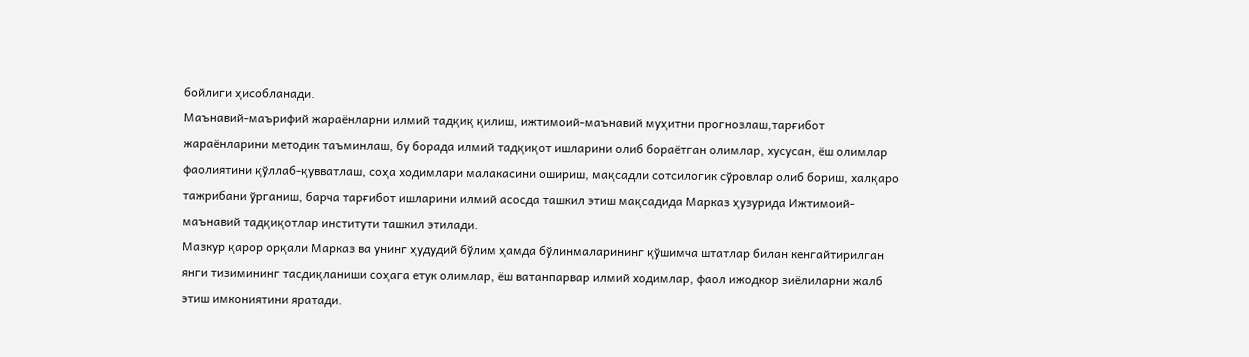бойлиги ҳисобланади.
Маънавий-маърифий жараёнларни илмий тадқиқ қилиш, ижтимоий-маънавий муҳитни прогнозлаш,тарғибот жараёнларини методик таъминлаш, бу борада илмий тадқиқот ишларини олиб бораётган олимлар, хусусан, ёш олимлар фаолиятини қўллаб-қувватлаш, соҳа ходимлари малакасини ошириш, мақсадли сотсилогик сўровлар олиб бориш, халқаро тажрибани ўрганиш, барча тарғибот ишларини илмий асосда ташкил этиш мақсадида Марказ ҳузурида Ижтимоий-маънавий тадқиқотлар институти ташкил этилади.
Мазкур қарор орқали Марказ ва унинг ҳудудий бўлим ҳамда бўлинмаларининг қўшимча штатлар билан кенгайтирилган янги тизимининг тасдиқланиши соҳага етук олимлар, ёш ватанпарвар илмий ходимлар, фаол ижодкор зиёлиларни жалб этиш имкониятини яратади.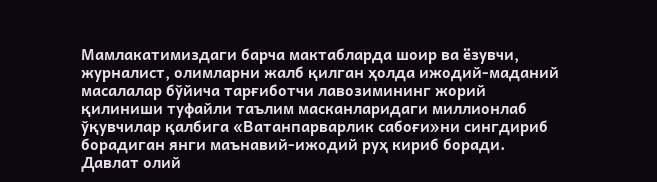Мамлакатимиздаги барча мактабларда шоир ва ёзувчи, журналист, олимларни жалб қилган ҳолда ижодий-маданий масалалар бўйича тарғиботчи лавозимининг жорий қилиниши туфайли таълим масканларидаги миллионлаб ўқувчилар қалбига «Ватанпарварлик сабоғи»ни сингдириб борадиган янги маънавий-ижодий руҳ кириб боради.
Давлат олий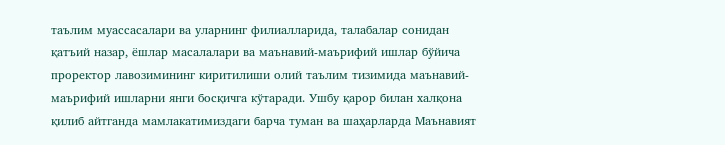таълим муассасалари ва уларнинг филиалларида, талабалар сонидан қатъий назар, ёшлар масалалари ва маънавий-маърифий ишлар бўйича проректор лавозимининг киритилиши олий таълим тизимида маънавий-маърифий ишларни янги босқичга кўтаради. Ушбу қарор билан халқона қилиб айтганда мамлакатимиздаги барча туман ва шаҳарларда Маънавият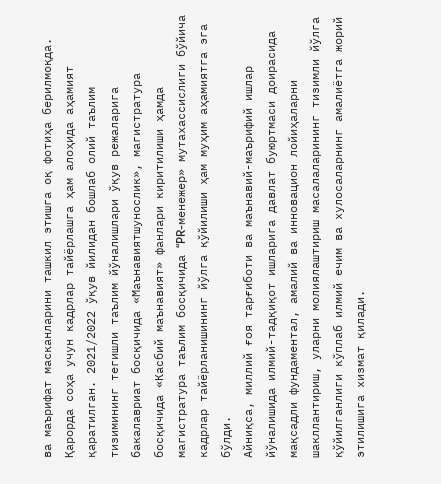ва маърифат масканларини ташкил этишга оқ фотиҳа берилмоқда.
Қарорда соҳа учун кадрлар тайёрлашга ҳам алоҳида аҳамият қаратилган. 2021/2022 ўқув йилидан бошлаб олий таълим тизимининг тегишли таълим йўналишлари ўқув режаларига бакалавриат босқичида «Маънавиятшунослик», магистратура босқичида «Касбий маънавият» фанлари киритилиши ҳамда магистратура таълим босқичида “PR-менежер» мутахассислиги бўйича кадрлар тайёрланишининг йўлга қўйилиши ҳам муҳим аҳамиятга эга бўлди.
Айниқса, миллий ғоя тарғиботи ва маънавий-маърифий ишлар йўналишида илмий-тадқиқот ишларига давлат буюртмаси доирасида мақсадли фундаментал, амалий ва инновацион лойиҳаларни шакллантириш, уларни молиялаштириш масалаларининг тизимли йўлга қўйилганлиги кўплаб илмий ечим ва хулосаларнинг амалиётга жорий этилишига хизмат қилади.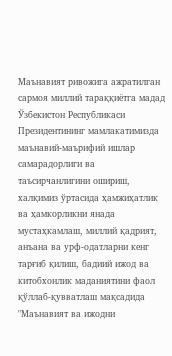Маънавият ривожига ажратилган сармоя миллий тараққиётга мадад
Ўзбекистон Республикаси Президентининг мамлакатимизда маънавий-маърифий ишлар самарадорлиги ва таъсирчанлигини ошириш, халқимиз ўртасида ҳамжиҳатлик ва ҳамкорликни янада мустаҳкамлаш, миллий қадрият, анъана ва урф-одатларни кенг тарғиб қилиш, бадиий ижод ва китобхонлик маданиятини фаол қўллаб-қувватлаш мақсадида "Маънавият ва ижодни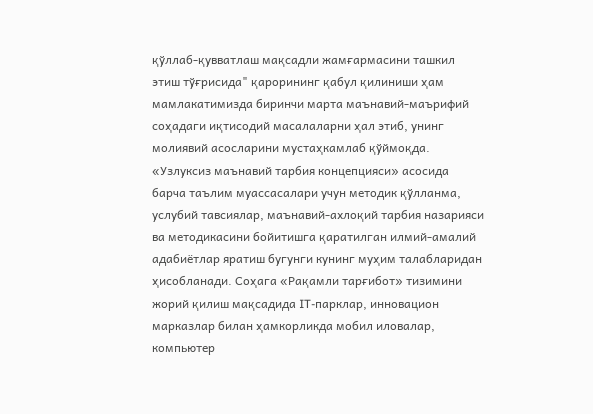қўллаб-қувватлаш мақсадли жамғармасини ташкил этиш тўғрисида" қарорининг қабул қилиниши ҳам мамлакатимизда биринчи марта маънавий-маърифий соҳадаги иқтисодий масалаларни ҳал этиб, унинг молиявий асосларини мустаҳкамлаб қўймоқда.
«Узлуксиз маънавий тарбия концепцияси» асосида барча таълим муассасалари учун методик қўлланма, услубий тавсиялар, маънавий-ахлоқий тарбия назарияси ва методикасини бойитишга қаратилган илмий-амалий адабиётлар яратиш бугунги кунинг муҳим талабларидан ҳисобланади. Соҳага «Рақамли тарғибот» тизимини жорий қилиш мақсадида IT-парклар, инновацион марказлар билан ҳамкорликда мобил иловалар, компьютер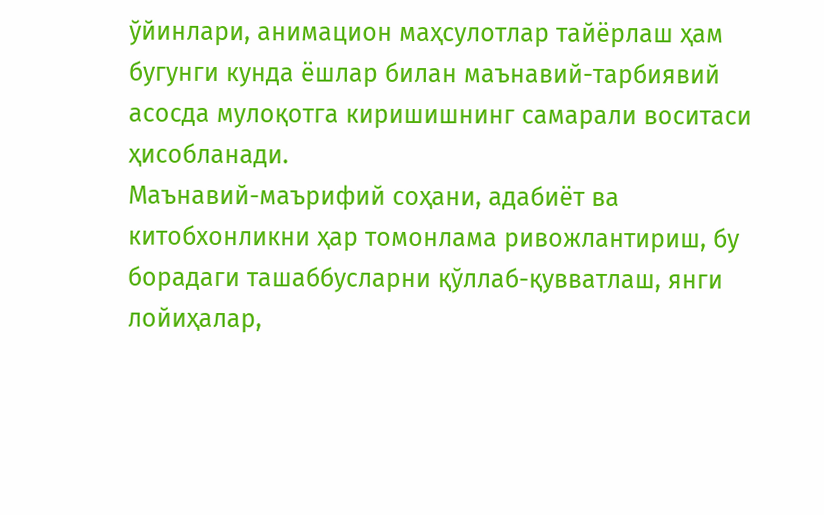ўйинлари, анимацион маҳсулотлар тайёрлаш ҳам бугунги кунда ёшлар билан маънавий-тарбиявий асосда мулоқотга киришишнинг самарали воситаси ҳисобланади.
Маънавий-маърифий соҳани, адабиёт ва китобхонликни ҳар томонлама ривожлантириш, бу борадаги ташаббусларни қўллаб-қувватлаш, янги лойиҳалар,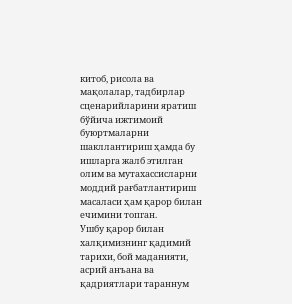китоб, рисола ва мақолалар, тадбирлар сценарийларини яратиш бўйича ижтимоий буюртмаларни шакллантириш ҳамда бу ишларга жалб этилган олим ва мутахассисларни моддий рағбатлантириш масаласи ҳам қарор билан ечимини топган.
Ушбу қарор билан халқимизнинг қадимий тарихи, бой маданияти, асрий анъана ва қадриятлари тараннум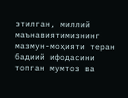этилган, миллий маънавиятимизнинг мазмун-моҳияти теран бадиий ифодасини топган мумтоз ва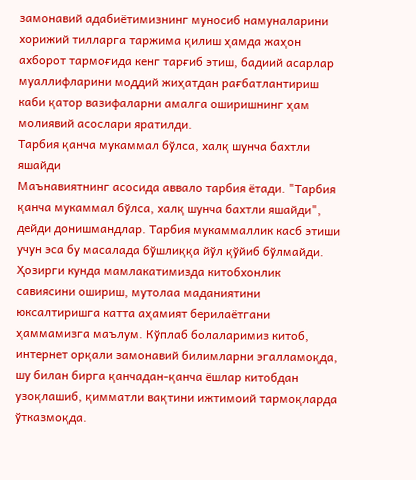замонавий адабиётимизнинг муносиб намуналарини хорижий тилларга таржима қилиш ҳамда жаҳон ахборот тармоғида кенг тарғиб этиш, бадиий асарлар муаллифларини моддий жиҳатдан рағбатлантириш каби қатор вазифаларни амалга оширишнинг ҳам молиявий асослари яратилди.
Тарбия қанча мукаммал бўлса, халқ шунча бахтли яшайди
Маънавиятнинг асосида аввало тарбия ётади. "Тарбия қанча мукаммал бўлса, халқ шунча бахтли яшайди", дейди донишмандлар. Тарбия мукаммаллик касб этиши учун эса бу масалада бўшлиққа йўл қўйиб бўлмайди. Ҳозирги кунда мамлакатимизда китобхонлик савиясини ошириш, мутолаа маданиятини юксалтиришга катта аҳамият берилаётгани ҳаммамизга маълум. Кўплаб болаларимиз китоб, интернет орқали замонавий билимларни эгалламоқда, шу билан бирга қанчадан-қанча ёшлар китобдан узоқлашиб, қимматли вақтини ижтимоий тармоқларда ўтказмоқда.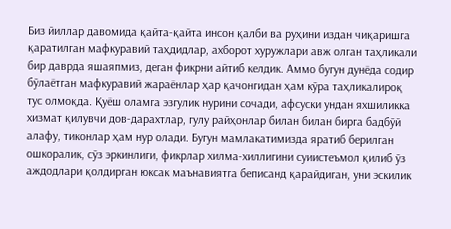Биз йиллар давомида қайта-қайта инсон қалби ва руҳини издан чиқаришга қаратилган мафкуравий таҳдидлар, ахборот хуружлари авж олган таҳликали бир даврда яшаяпмиз, деган фикрни айтиб келдик. Аммо бугун дунёда содир бўлаётган мафкуравий жараёнлар ҳар қачонгидан ҳам кўра таҳликалироқ тус олмоқда. Қуёш оламга эзгулик нурини сочади, афсуски ундан яхшиликка хизмат қилувчи дов-дарахтлар, гулу райҳонлар билан билан бирга бадбўй алафу, тиконлар ҳам нур олади. Бугун мамлакатимизда яратиб берилган ошкоралик, сўз эркинлиги, фикрлар хилма-хиллигини суиистеъмол қилиб ўз аждодлари қолдирган юксак маънавиятга беписанд қарайдиган, уни эскилик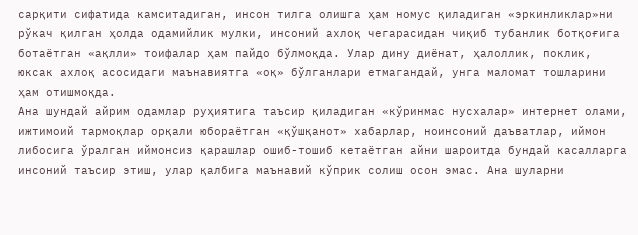сарқити сифатида камситадиган, инсон тилга олишга ҳам номус қиладиган «эркинликлар»ни рўкач қилган ҳолда одамийлик мулки, инсоний ахлоқ чегарасидан чиқиб тубанлик ботқоғига ботаётган «ақлли» тоифалар ҳам пайдо бўлмоқда. Улар дину диёнат, ҳалоллик, поклик, юксак ахлоқ асосидаги маънавиятга «оқ» бўлганлари етмагандай, унга маломат тошларини ҳам отишмоқда.
Ана шундай айрим одамлар руҳиятига таъсир қиладиган «кўринмас нусхалар» интернет олами, ижтимоий тармоқлар орқали юбораётган «қўшқанот» хабарлар, ноинсоний даъватлар, иймон либосига ўралган иймонсиз қарашлар ошиб-тошиб кетаётган айни шароитда бундай касалларга инсоний таъсир этиш, улар қалбига маънавий кўприк солиш осон эмас. Ана шуларни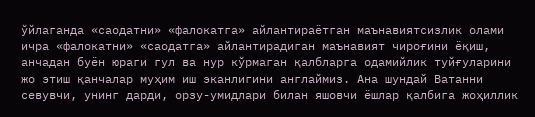ўйлаганда «саодатни» «фалокатга» айлантираётган маънавиятсизлик олами ичра «фалокатни» «саодатга» айлантирадиган маънавият чироғини ёқиш, анчадан буён юраги гул ва нур кўрмаган қалбларга одамийлик туйғуларини жо этиш қанчалар муҳим иш эканлигини англаймиз. Ана шундай Ватанни севувчи, унинг дарди, орзу-умидлари билан яшовчи ёшлар қалбига жоҳиллик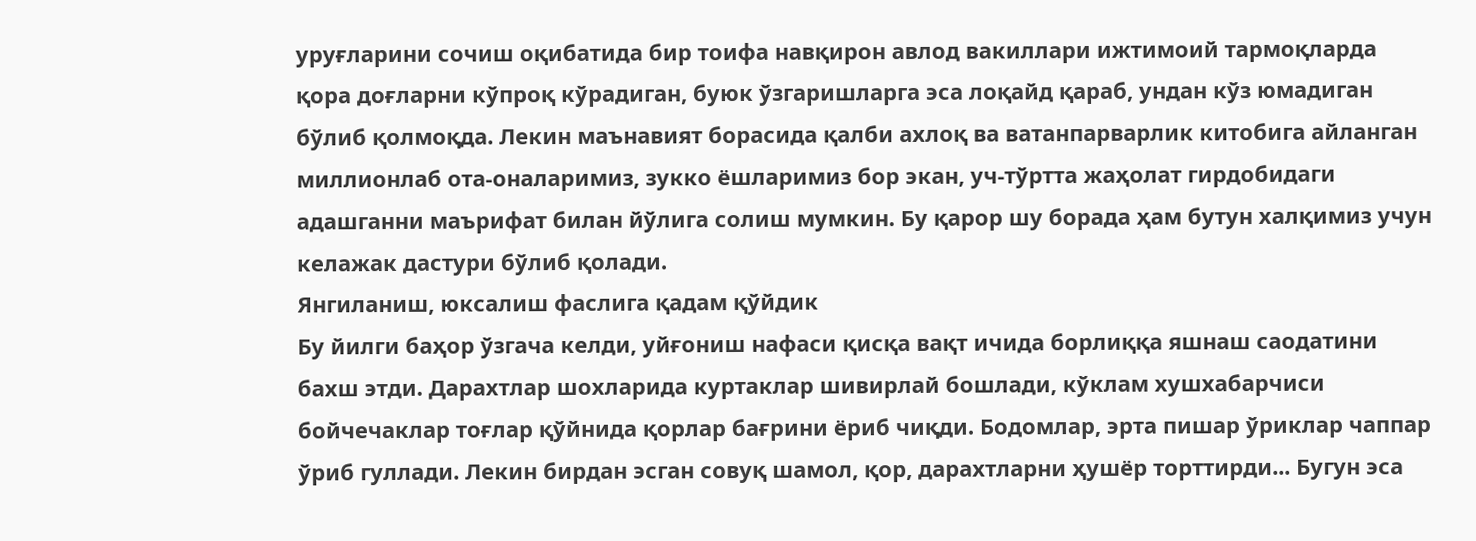уруғларини сочиш оқибатида бир тоифа навқирон авлод вакиллари ижтимоий тармоқларда қора доғларни кўпроқ кўрадиган, буюк ўзгаришларга эса лоқайд қараб, ундан кўз юмадиган бўлиб қолмоқда. Лекин маънавият борасида қалби ахлоқ ва ватанпарварлик китобига айланган миллионлаб ота-оналаримиз, зукко ёшларимиз бор экан, уч-тўртта жаҳолат гирдобидаги адашганни маърифат билан йўлига солиш мумкин. Бу қарор шу борада ҳам бутун халқимиз учун келажак дастури бўлиб қолади.
Янгиланиш, юксалиш фаслига қадам қўйдик
Бу йилги баҳор ўзгача келди, уйғониш нафаси қисқа вақт ичида борлиққа яшнаш саодатини бахш этди. Дарахтлар шохларида куртаклар шивирлай бошлади, кўклам хушхабарчиси бойчечаклар тоғлар қўйнида қорлар бағрини ёриб чиқди. Бодомлар, эрта пишар ўриклар чаппар ўриб гуллади. Лекин бирдан эсган совуқ шамол, қор, дарахтларни ҳушёр торттирди... Бугун эса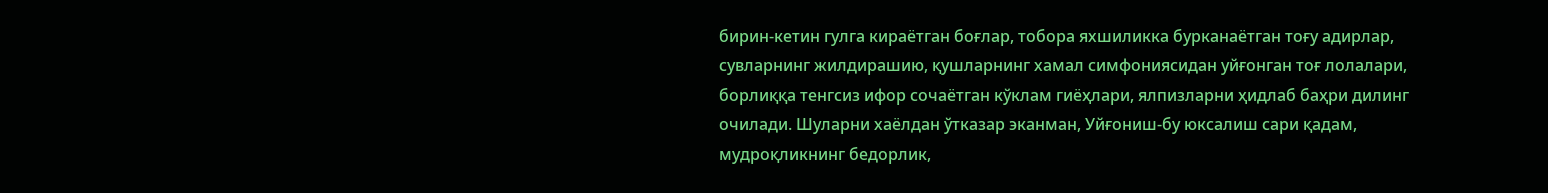бирин-кетин гулга кираётган боғлар, тобора яхшиликка бурканаётган тоғу адирлар, сувларнинг жилдирашию, қушларнинг хамал симфониясидан уйғонган тоғ лолалари, борлиққа тенгсиз ифор сочаётган кўклам гиёҳлари, ялпизларни ҳидлаб баҳри дилинг очилади. Шуларни хаёлдан ўтказар эканман, Уйғониш-бу юксалиш сари қадам, мудроқликнинг бедорлик,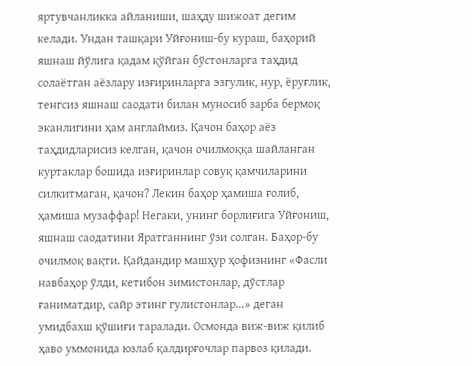яртувчанликка айланиши, шаҳду шижоат дегим келади. Ундан ташқари Уйғониш-бу кураш, баҳорий яшнаш йўлига қадам қўйган бўстонларга таҳдид солаётган аёзлару изғиринларга эзгулик, нур, ёруғлик, тенгсиз яшнаш саодати билан муносиб зарба бермоқ эканлигини ҳам англаймиз. Қачон баҳор аёз таҳдидларисиз келган, қачон очилмоққа шайланган куртаклар бошида изғиринлар совуқ қамчиларини силкитмаган, қачон? Лекин баҳор ҳамиша ғолиб, ҳамиша музаффар! Негаки, унинг борлиғига Уйғониш, яшнаш саодатини Яратганнинг ўзи солган. Баҳор-бу очилмоқ вақти. Қайдандир машҳур ҳофизнинг «Фасли навбаҳор ўлди, кетибон зимистонлар, дўстлар ғаниматдир, сайр этинг гулистонлар...» деган умидбахш қўшиғи таралади. Осмонда виж-виж қилиб ҳаво уммонида юзлаб қалдирғочлар парвоз қилади.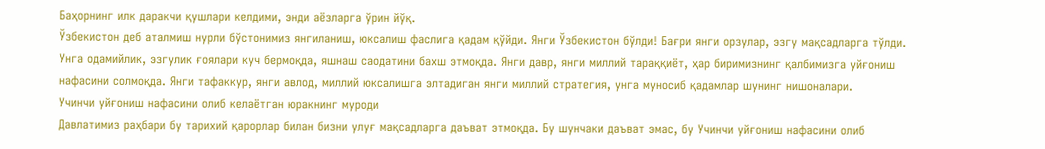Баҳорнинг илк даракчи қушлари келдими, энди аёзларга ўрин йўқ.
Ўзбекистон деб аталмиш нурли бўстонимиз янгиланиш, юксалиш фаслига қадам қўйди. Янги Ўзбекистон бўлди! Бағри янги орзулар, эзгу мақсадларга тўлди. Унга одамийлик, эзгулик ғоялари куч бермоқда, яшнаш саодатини бахш этмоқда. Янги давр, янги миллий тараққиёт, ҳар биримизнинг қалбимизга уйғониш нафасини солмоқда. Янги тафаккур, янги авлод, миллий юксалишга элтадиган янги миллий стратегия, унга муносиб қадамлар шунинг нишоналари.
Учинчи уйғониш нафасини олиб келаётган юракнинг муроди
Давлатимиз раҳбари бу тарихий қарорлар билан бизни улуғ мақсадларга даъват этмоқда. Бу шунчаки даъват эмас, бу Учинчи уйғониш нафасини олиб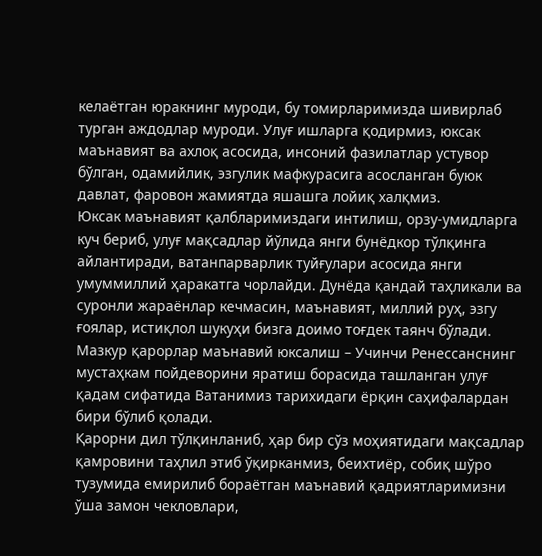келаётган юракнинг муроди, бу томирларимизда шивирлаб турган аждодлар муроди. Улуғ ишларга қодирмиз, юксак маънавият ва ахлоқ асосида, инсоний фазилатлар устувор бўлган, одамийлик, эзгулик мафкурасига асосланган буюк давлат, фаровон жамиятда яшашга лойиқ халқмиз.
Юксак маънавият қалбларимиздаги интилиш, орзу-умидларга куч бериб, улуғ мақсадлар йўлида янги бунёдкор тўлқинга айлантиради, ватанпарварлик туйғулари асосида янги умуммиллий ҳаракатга чорлайди. Дунёда қандай таҳликали ва суронли жараёнлар кечмасин, маънавият, миллий руҳ, эзгу ғоялар, истиқлол шукуҳи бизга доимо тоғдек таянч бўлади.
Мазкур қарорлар маънавий юксалиш – Учинчи Ренессанснинг мустаҳкам пойдеворини яратиш борасида ташланган улуғ қадам сифатида Ватанимиз тарихидаги ёрқин саҳифалардан бири бўлиб қолади.
Қарорни дил тўлқинланиб, ҳар бир сўз моҳиятидаги мақсадлар қамровини таҳлил этиб ўқирканмиз, беихтиёр, собиқ шўро тузумида емирилиб бораётган маънавий қадриятларимизни ўша замон чекловлари,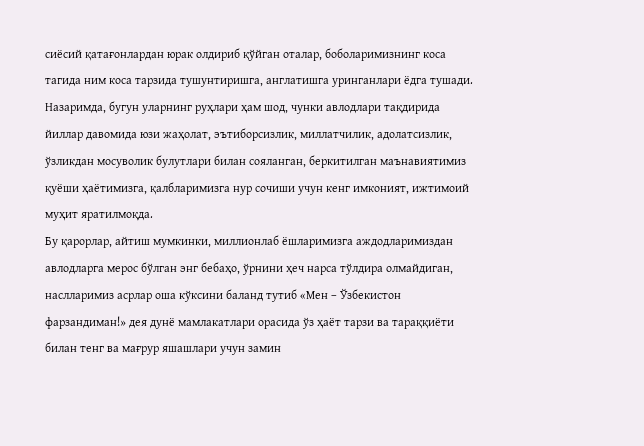сиёсий қатағонлардан юрак олдириб қўйган оталар, боболаримизнинг коса тагида ним коса тарзида тушунтиришга, англатишга уринганлари ёдга тушади. Назаримда, бугун уларнинг руҳлари ҳам шод, чунки авлодлари тақдирида йиллар давомида юзи жаҳолат, эътиборсизлик, миллатчилик, адолатсизлик, ўзликдан мосуволик булутлари билан сояланган, беркитилган маънавиятимиз қуёши ҳаётимизга, қалбларимизга нур сочиши учун кенг имконият, ижтимоий муҳит яратилмоқда.
Бу қарорлар, айтиш мумкинки, миллионлаб ёшларимизга аждодларимиздан авлодларга мерос бўлган энг бебаҳо, ўрнини ҳеч нарса тўлдира олмайдиган, наслларимиз асрлар оша кўксини баланд тутиб «Мен – Ўзбекистон фарзандиман!» дея дунё мамлакатлари орасида ўз ҳаёт тарзи ва тараққиёти билан тенг ва мағрур яшашлари учун замин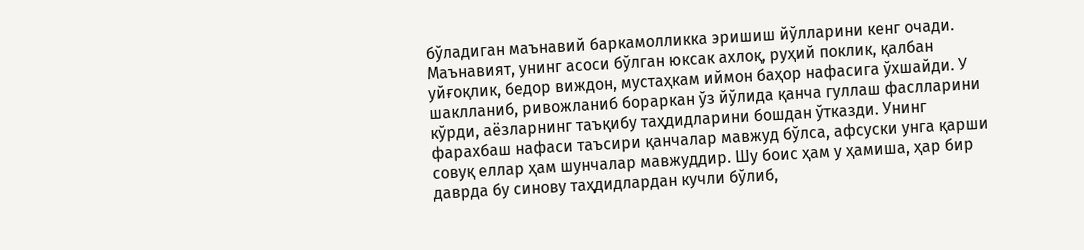бўладиган маънавий баркамолликка эришиш йўлларини кенг очади.
Маънавият, унинг асоси бўлган юксак ахлоқ, руҳий поклик, қалбан уйғоқлик, бедор виждон, мустаҳкам иймон баҳор нафасига ўхшайди. У шаклланиб, ривожланиб бораркан ўз йўлида қанча гуллаш фаслларини кўрди, аёзларнинг таъқибу таҳдидларини бошдан ўтказди. Унинг фарахбаш нафаси таъсири қанчалар мавжуд бўлса, афсуски унга қарши совуқ еллар ҳам шунчалар мавжуддир. Шу боис ҳам у ҳамиша, ҳар бир даврда бу синову таҳдидлардан кучли бўлиб,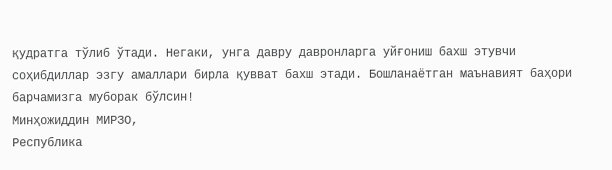қудратга тўлиб ўтади. Негаки, унга давру давронларга уйғониш бахш этувчи соҳибдиллар эзгу амаллари бирла қувват бахш этади. Бошланаётган маънавият баҳори барчамизга муборак бўлсин!
Минҳожиддин МИРЗО,
Республика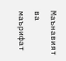Маънавият ва маърифат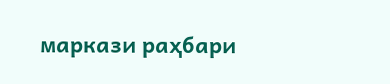маркази раҳбари